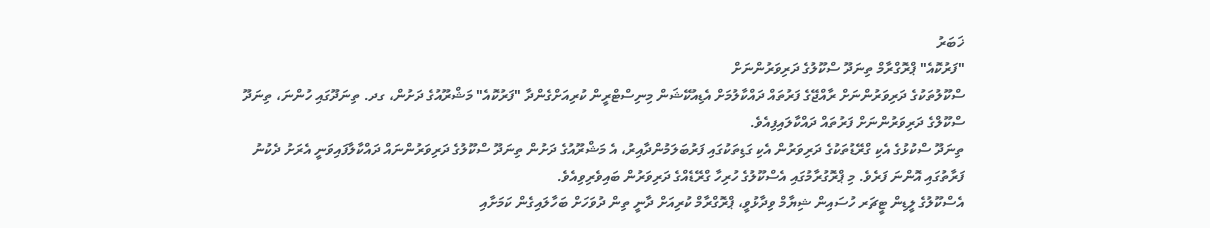ޚަބަރު
"ފަރުކޮއެ" ޕްރޮގްރާމް ތިނަދޫ ސްކޫލުގެ ދަރިވަރުންނަށް
ސްކޫލުތަކުގެ ދަރިވަރުންނަށް ރާއްޖޭގެ ފަރުތައް ދައްކާލުމަށް އެޑިއުކޭޝަން މިނިސްޓްރީން ކުރިއަށްގެންދާ "ފަރުކޮއެ" މަޝްރޫއުގެ ދަށުން، ގދ. ތިނަދޫގައި ހުންނަ، ތިނަދޫ ސްކޫލްގެ ދަރިވަރުންނަށް ފަރުތައް ދައްކާލައިފިއެވެ.
ތިނަދޫ ސްކުޅުގެ އެކި ގްރޭޑުތަކުގެ ދަރިވަރުން އެކި ގަޑިތަކުގައި ފަރުބަލަމުންދާއިރު، އެ މަޝްރޫއުގެ ދަށުން ތިނަދޫ ސްކޫލުގެ ދަރިވަރުންނައް ދައްކާލާފައިވަނީ އެރަށު ދެކުނު ފަރާތުގައި އޮންނަ ފަރެވެ. މި ޕްރޮގުރާމުގައި އެސްކޫލުގެ ހުރިހާ ގްރޭޑެއްގެ ދަރިވަރުން ބައިވެރިވިއެވެ.
އެސްކޫލުގެ ލީޑިން ޓީޗަރ ހުސައިން ޝިޔާމް ވިދާޅުވީ، ޕްރޮގްރާމް ކުރިއަށް ދާނީ ތިން ދުވަހަށް ބަހާލައިގެން ކަމަށާއި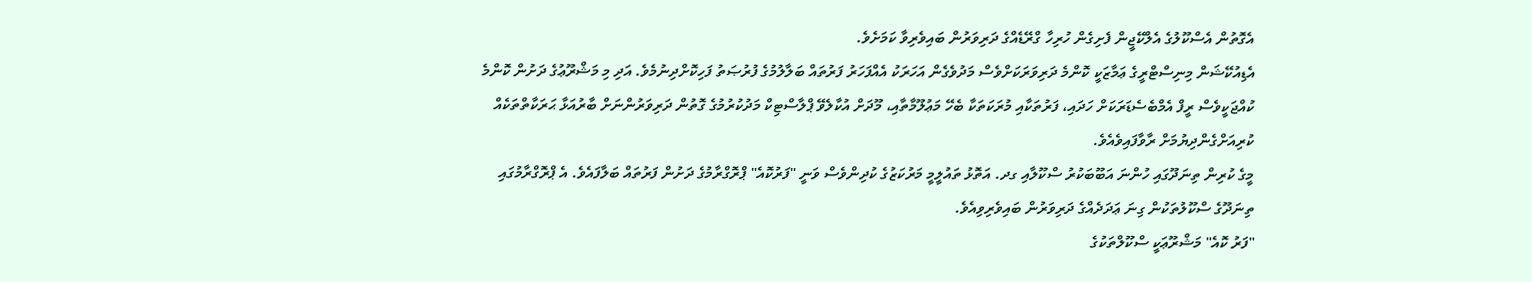އެގޮތުން އެސްކޫލުގެ އެލްކޭޖީން ފެށިގެން ހުރިހާ ގްރޭޑެއްގެ ދަރިވަރުން ބައިވެރިވާ ކަމަށެވެ.
އެޑިއުކޭޝަން މިނިސްޓްރީގެ ޢަމާޒަކީ ކޮންމެ ދަރިވަރަކަށްވެސް މަދުވެގެން އަހަރަކު އެއްފަހަރު ފަރުތައް ބަލާލުމުގެ ފުރުޞަތު ފަހިކޮށްދިނުމެވެ. އަދި މި މަޝްރޫޢުގެ ދަށުން ކޮންމެ ކުއްޖަކީވެސް ރީފް އެމްބެސެޑަރަކަށް ހަދައި، ފަރުތަކާއި މުރަކަތަކާ ބެހޭ މަޢުލޫމާތާއި، މޫދަށް އުކާލެވޭ ޕްލާސްޓިކް މަދުކުރުމުގެ ގޮތުން ދަރިވަރުންނަށް ބާރުއަޅާ ޙަރަކާތްތަކެއް ކުރިއަށްގެންދިޔުމަށް ރާވާފައިވެއެވެ.
މީގެ ކުރިން ތިނަދޫގައި ހުންނަ އަބޫބަކުރު ސްކޫލާއި ގދ. އަތޮޅު ތައުލީމީ މަރުކަޒުގެ ކުދިންވެސް ވަނީ "ފަރުކޮއެ" ޕްރޮގްރާމުގެ ދަށުން ފަރުތައް ބަލާފައެވެ. އެ ޕްރޮގްރާމުގައި ތިނަދޫގެ ސްކޫލުތަކުން ގިނަ ޢަދަދެއްގެ ދަރިވަރުން ބައިވެރިވިއެވެ.
"ފަރު ކޮއެ" މަޝްރޫޢަކީ ސްކޫލްތަކުގެ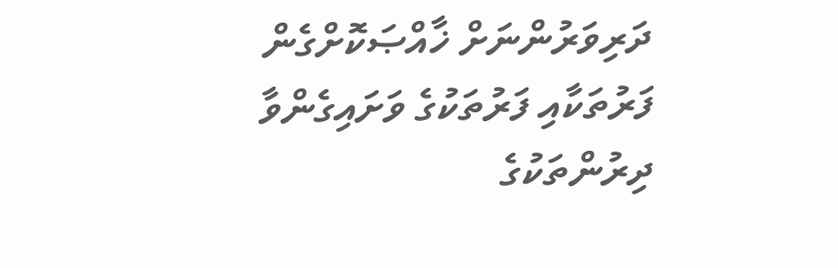ދަރިވަރުންނަށް ޚާއްޞަކޮށްގެން ފަރުތަކާއި ފަރުތަކުގެ ވަށައިގެންވާ ދިރުންތަކުގެ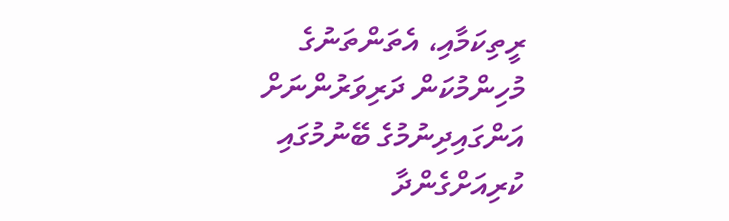ރީތިކަމާއި، އެތަންތަނުގެ މުހިންމުކަން ދަރިވަރުންނަށް އަންގައިދިނުމުގެ ބޭނުމުގައި ކުރިއަށްގެންދާ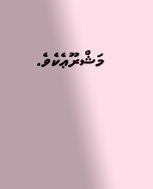މަޝްރޫޢެކެވެ.